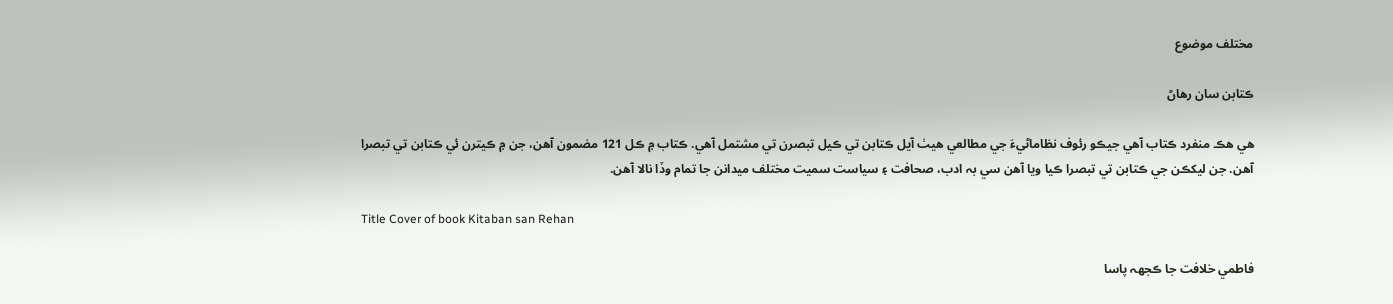مختلف موضوع

ڪتابن سان رھاڻ

ھي ھڪ منفرد ڪتاب آھي جيڪو رئوف نظاماڻيءَ جي مطالعي ھيٺ آيل ڪتابن تي ڪيل تبصرن تي مشتمل آھي. ڪتاب ۾ ڪل 121 مضمون آھن، جن ۾ ڪيترن ئي ڪتابن تي تبصرا آھن. جن ليکڪن جي ڪتابن تي تبصرا ڪيا ويا آھن سي بہ ادب، صحافت ۽ سياست سميت مختلف ميدانن جا تمام وڏا نالا آھن.

Title Cover of book Kitaban san Rehan

فاطمي خلافت جا ڪجهہ پاسا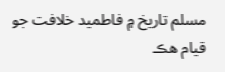مسلم تاريخ ۾ فاطميد خلافت جو قيام هڪ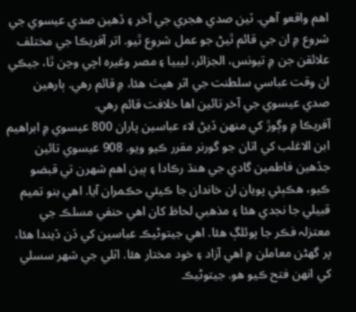اهم واقعو آهي. ٽين صدي هجري جي آخر ۽ ڏهين صدي عيسوي جي شروع ۾ ان جي قائم ٿيڻ جو عمل شروع ٿيو. اتر آفريڪا جي مختلف علائقن جن ۾ تيونس، الجزائر، ليبيا ۽ مصر وغيرہ اچي وڃن ٿا، جيڪي ان وقت عباسي سلطنت جي اثر هيٺ هئا، ۾ قائم رهي. ٻارهين صدي عيسوي جي آخر تائين اها خلافت قائم رهي.
آفريڪا ۾ وڳوڙ کي منھن ڏيڻ لاء عباسين پاران 800 عيسوي ۾ ابراهيم ابن الاغلب کي اتان جو گورنر مقرر ڪيو ويو. 908 عيسوي تائين جڏهين فاطمين گادي جي هنڌ رڪادا ۽ ٻين اهم شھرن تي قبضو ڪيو، هڪٻئي پويان ان خاندان جا ڪيئي حڪمران آيا. اهي بنو تميم قبيلي جا نجدي هئا ۽ مذهبي لحاظ کان اهي حنفي مسلڪ جي معتزلہ فڪر جا پوئلڳ هئا. اهي جيتوڻيڪ عباسين کي ڏن ڏيندا هئا، پر گهڻن معاملن ۾ اهي آزاد ۽ خود مختار هئا. اٽلي جي شھر سسلي کي انھن فتح ڪيو هو. جيتوڻيڪ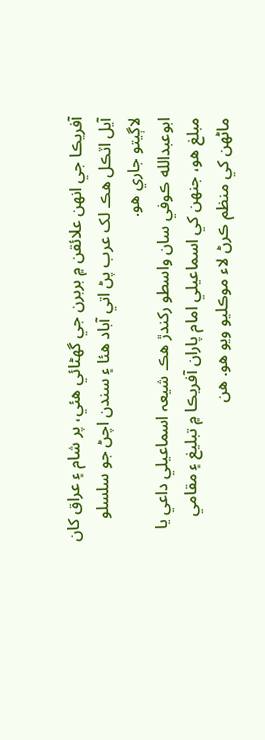آفريڪا جي انھن علائقن ۾ بربرن جي گهڻائي هئي، پر شام ۽ عراق کان آيل اٽڪل هڪ لک عرب پڻ اتي آباد هئا ۽ سندن اچڻ جو سلسلو لاڳيتو جاري هو.
ابوعبدالله ڪوفي سان واسطو رکندڙ هڪ شيعہ اسماعيلي داعي يا مبلغ هو، جنھن کي اسماعيلي امام پاران آفريڪا ۾ تبليغ ۽ مقامي ماڻھن کي منظم ڪرڻ لاء موڪليو ويو هو. هن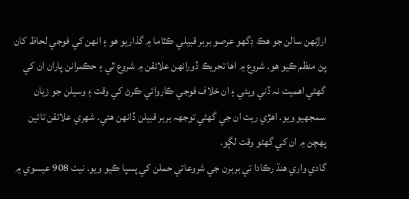ارڙنھن سالن جو هڪ ڊگهو عرصو بربر قبيلي ڪٽاما ۾ گذاريو هو ۽ انھن کي فوجي لحاظ کان پڻ منظم ڪيو هو. شروع ۾ اها تحريڪ ڏورانھن علائقن ۾ شروع ٿي ۽ حڪمرانن پاران ان کي گهڻي اهميت نہ ڏني ويئي ۽ ان خلاف فوجي ڪاروائي ڪرڻ کي وقت ۽ وسيلن جو زيان سمجهيو ويو. اهڙي ريت ان جي گهڻي توجھہ بربر قبيلن ڏانھن هئي. شھري علائقن تائين پھچڻ ۾ ان کي گهڻو وقت لڳو.
گادي واري هنڌ رڪادا تي بربرن جي شروعاتي حملن کي پسپا ڪيو ويو. نيٺ 908 عيسوي ۾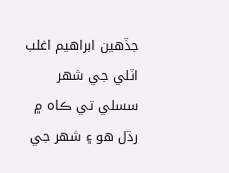جڏهين ابراهيم اغلب اٽلي جي شھر سسلي تي ڪاه ۾ رڌل هو ۽ شھر جي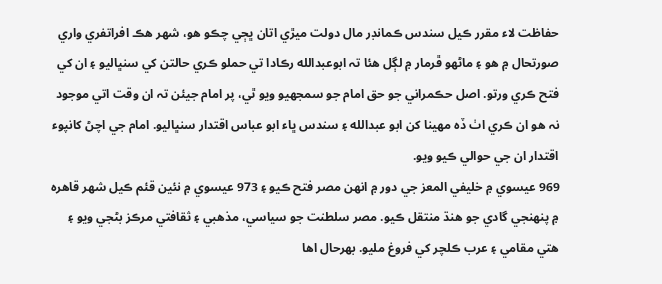حفاظت لاء مقرر ڪيل سندس ڪمانڊر مال دولت ميڙي اتان ڀڄي چڪو هو، شھر هڪ افراتفري واري صورتحال ۾ هو ۽ ماڻھو ڦرمار ۾ لڳل هئا تہ ابوعبدالله رڪادا تي حملو ڪري حالتن کي سنڀاليو ۽ ان کي فتح ڪري ورتو. اصل حڪمراني جو حق امام جو سمجهيو ويو ٿي، پر امام جيئن تہ ان وقت اتي موجود نہ هو ان ڪري اٺ ڏه مھينا کن ابو عبدالله ۽ سندس ڀاء ابو عباس اقتدار سنڀاليو. امام جي اچڻ کانپوء اقتدار ان جي حوالي ڪيو ويو.
969 عيسوي ۾ خليفي المعز جي دور ۾ انھن مصر فتح ڪيو ۽ 973 عيسوي ۾ نئين قئم ڪيل شھر قاهره ۾ پنھنجي گادي جو هنڌ منتقل ڪيو. مصر سلطنت جو سياسي، مذهبي ۽ ثقافتي مرڪز بڻجي ويو ۽ هتي مقامي ۽ عرب ڪلچر کي فروغ مليو. بھرحال اها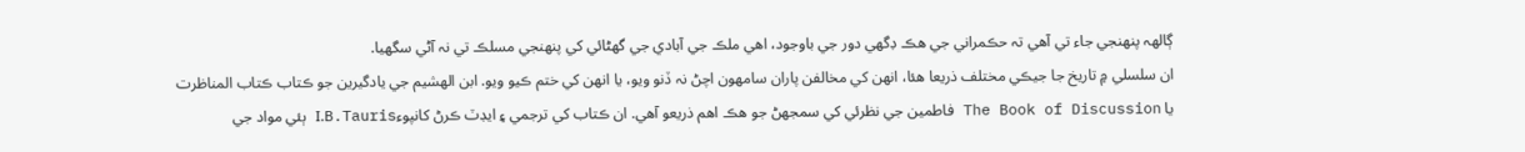ڳالھہ پنھنجي جاء تي آهي تہ حڪمراني جي هڪ ڊگهي دور جي باوجود، اهي ملڪ جي آبادي جي گهڻائي کي پنھنجي مسلڪ تي نہ آڻي سگهيا.
ان سلسلي ۾ تاريخ جا جيڪي مختلف ذريعا هئا، انھن کي مخالفن پاران سامھون اچڻ نہ ڏنو ويو، يا انھن کي ختم ڪيو ويو. ابن الھشيم جي يادگيرين جو ڪتاب ڪتاب المناظرت يا The Book of Discussion فاطمين جي نظرئي کي سمجهڻ جو هڪ اهم ذريعو آهي. ان ڪتاب کي ترجمي ۽ ايڊٽ ڪرڻ کانپوءI.B.Tauris ٻئي مواد جي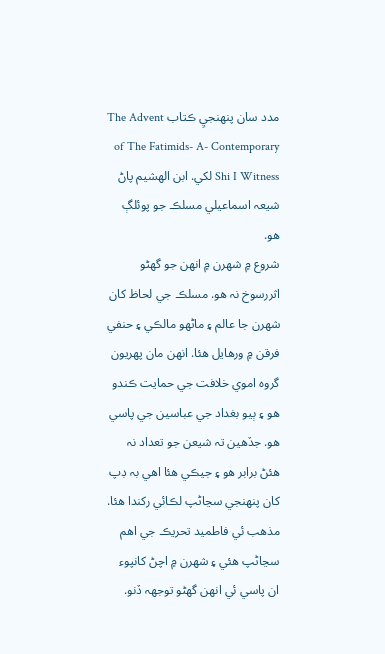مدد سان پنھنجيِ ڪتاب The Advent of The Fatimids- A- Contemporary Shi I Witness لکي. ابن الھشيم پاڻ شيعہ اسماعيلي مسلڪ جو پوئلڳ هو.
شروع ۾ شھرن ۾ انھن جو گهڻو اثررسوخ نہ هو. مسلڪ جي لحاظ کان شھرن جا عالم ۽ ماڻھو مالڪي ۽ حنفي فرقن ۾ ورهايل هئا. انھن مان پھريون گروه اموي خلافت جي حمايت ڪندو هو ۽ ٻيو بغداد جي عباسين جي پاسي هو. جڏهين تہ شيعن جو تعداد نہ هئڻ برابر هو ۽ جيڪي هئا اهي بہ ڊپ کان پنھنجي سڃاڻپ لڪائي رکندا هئا.
مذهب ئي فاطميد تحريڪ جي اهم سڃاڻپ هئي ۽ شھرن ۾ اچڻ کانپوء ان پاسي ئي انھن گهڻو توجھہ ڏنو.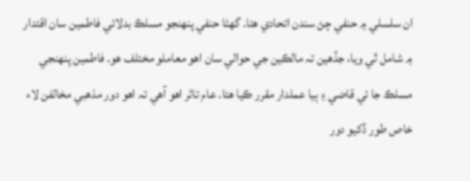ان سلسلي ۾ حنفي ڄڻ سندن اتحادي هئا. گهڻا حنفي پنھنجو مسلڪ بدلائي فاطمين سان اقتدار ۾ شامل ٿي ويا، جڏهين تہ مالڪين جي حوالي سان اهو معاملو مختلف هو. فاطمين پنھنجي مسلڪ جا ئي قاضي ۽ ٻيا عملدار مقرر ڪيا هئا. عام تاثر اهو آهي تہ اهو دور مذهبي مخالفن لاء خاص طور ڏکيو دور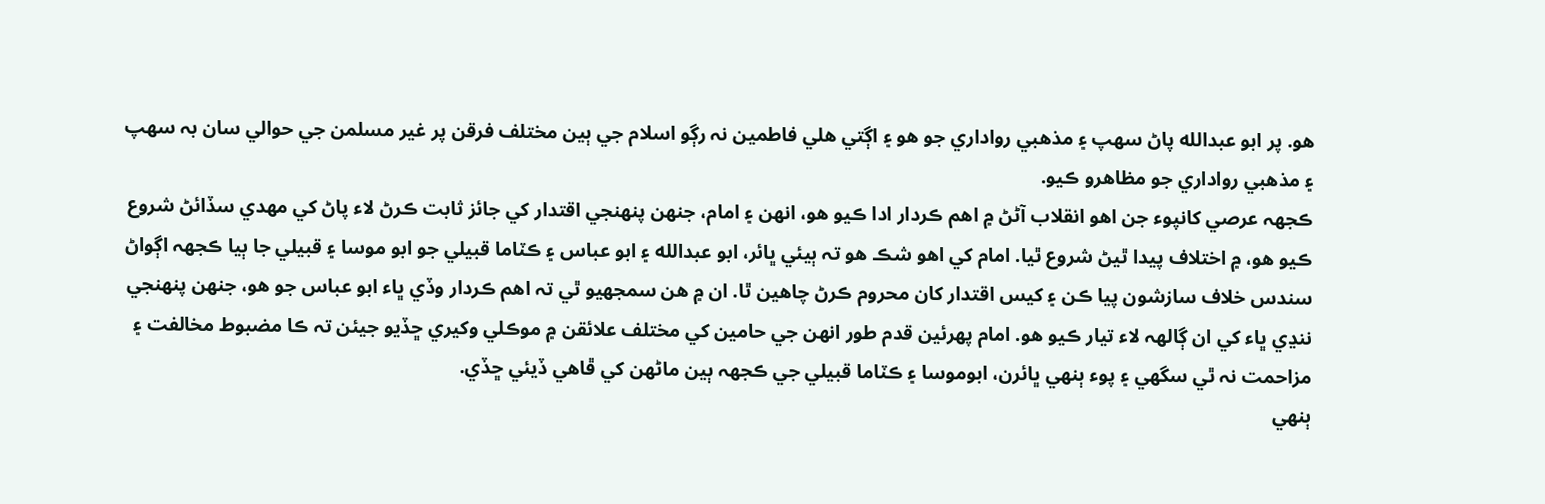هو. پر ابو عبدالله پاڻ سھپ ۽ مذهبي رواداري جو هو ۽ اڳتي هلي فاطمين نہ رڳو اسلام جي ٻين مختلف فرقن پر غير مسلمن جي حوالي سان بہ سھپ ۽ مذهبي رواداري جو مظاهرو ڪيو.
ڪجهہ عرصي کانپوء جن اهو انقلاب آڻڻ ۾ اهم ڪردار ادا ڪيو هو، انھن ۽ امام، جنھن پنھنجي اقتدار کي جائز ثابت ڪرڻ لاء پاڻ کي مھدي سڏائڻ شروع ڪيو هو، ۾ اختلاف پيدا ٿيڻ شروع ٿيا. امام کي اهو شڪ هو تہ ٻيئي ڀائر، ابو عبدالله ۽ ابو عباس ۽ ڪٽاما قبيلي جو ابو موسا ۽ قبيلي جا ٻيا ڪجهہ اڳواڻ سندس خلاف سازشون پيا ڪن ۽ کيس اقتدار کان محروم ڪرڻ چاهين ٿا. ان ۾ هن سمجهيو ٿي تہ اهم ڪردار وڏي ڀاء ابو عباس جو هو، جنھن پنھنجي ننڍي ڀاء کي ان ڳالھہ لاء تيار ڪيو هو. امام پھرئين قدم طور انھن جي حامين کي مختلف علائقن ۾ موڪلي وکيري ڇڏيو جيئن تہ ڪا مضبوط مخالفت ۽ مزاحمت نہ ٿي سگهي ۽ پوء ٻنھي ڀائرن، ابوموسا ۽ ڪٽاما قبيلي جي ڪجهہ ٻين ماڻھن کي ڦاهي ڏيئي ڇڏي.
ٻنھي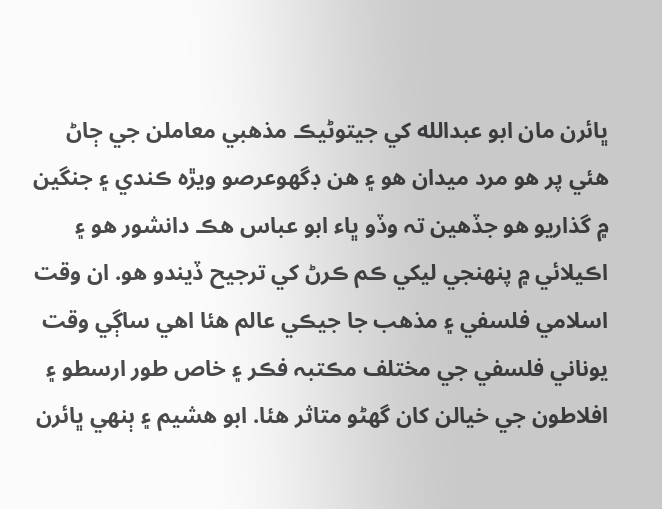ڀائرن مان ابو عبدالله کي جيتوڻيڪ مذهبي معاملن جي ڄاڻ هئي پر هو مرد ميدان هو ۽ هن ڊگهوعرصو ويڙه ڪندي ۽ جنگين ۾ گذاريو هو جڏهين تہ وڏو ڀاء ابو عباس هڪ دانشور هو ۽ اڪيلائي ۾ پنھنجي ليکي ڪم ڪرڻ کي ترجيح ڏيندو هو. ان وقت اسلامي فلسفي ۽ مذهب جا جيڪي عالم هئا اهي ساڳي وقت يوناني فلسفي جي مختلف مڪتبہ فڪر ۽ خاص طور ارسطو ۽ افلاطون جي خيالن کان گهڻو متاثر هئا. ابو هشيم ۽ ٻنھي ڀائرن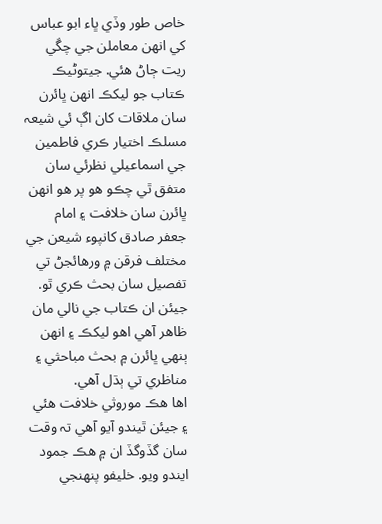خاص طور وڏي ڀاء ابو عباس کي انھن معاملن جي چڱي ريت ڄاڻ هئي. جيتوڻيڪ ڪتاب جو ليکڪ انھن ڀائرن سان ملاقات کان اڳ ئي شيعہ مسلڪ اختيار ڪري فاطمين جي اسماعيلي نظرئي سان متفق ٿي چڪو هو پر هو انھن ڀائرن سان خلافت ۽ امام جعفر صادق کانپوء شيعن جي مختلف فرقن ۾ ورهائجڻ تي تفصيل سان بحث ڪري ٿو. جيئن ان ڪتاب جي نالي مان ظاهر آهي اهو ليکڪ ۽ انھن ٻنھي ڀائرن ۾ بحث مباحثي ۽ مناظري تي ٻڌل آهي.
اها هڪ موروثي خلافت هئي ۽ جيئن ٿيندو آيو آهي تہ وقت سان گڏوگڏ ان ۾ هڪ جمود ايندو ويو. خليفو پنھنجي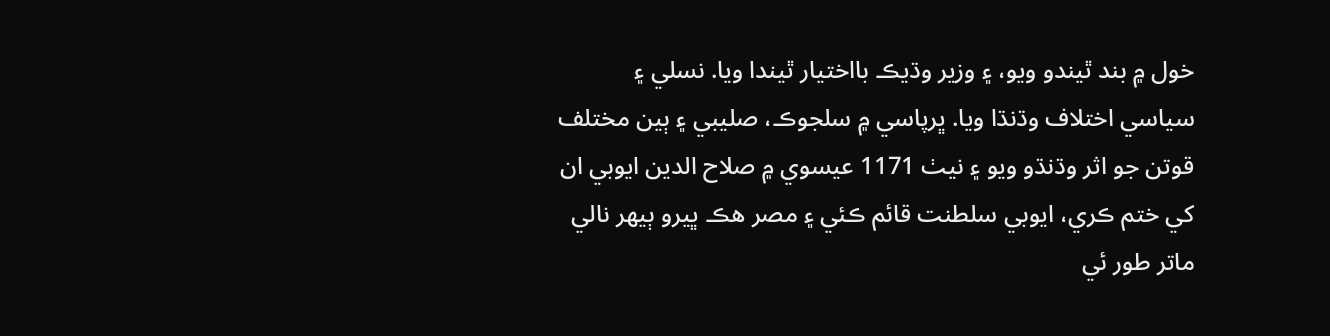خول ۾ بند ٿيندو ويو، ۽ وزير وڌيڪ بااختيار ٿيندا ويا. نسلي ۽ سياسي اختلاف وڌنڌا ويا. ڀرپاسي ۾ سلجوڪ، صليبي ۽ ٻين مختلف قوتن جو اثر وڌنڌو ويو ۽ نيٺ 1171 عيسوي ۾ صلاح الدين ايوبي ان کي ختم ڪري، ايوبي سلطنت قائم ڪئي ۽ مصر هڪ ڀيرو ٻيھر نالي ماتر طور ئي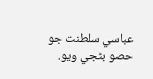عباسي سلطنت جو حصو بڻجي ويو.